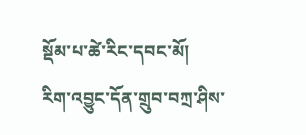སྡོམ་པ་ཚེ་རིང་དབང་མོ།
རིག་འབྱུང་དོན་གྲུབ་བཀྲ་ཤིས་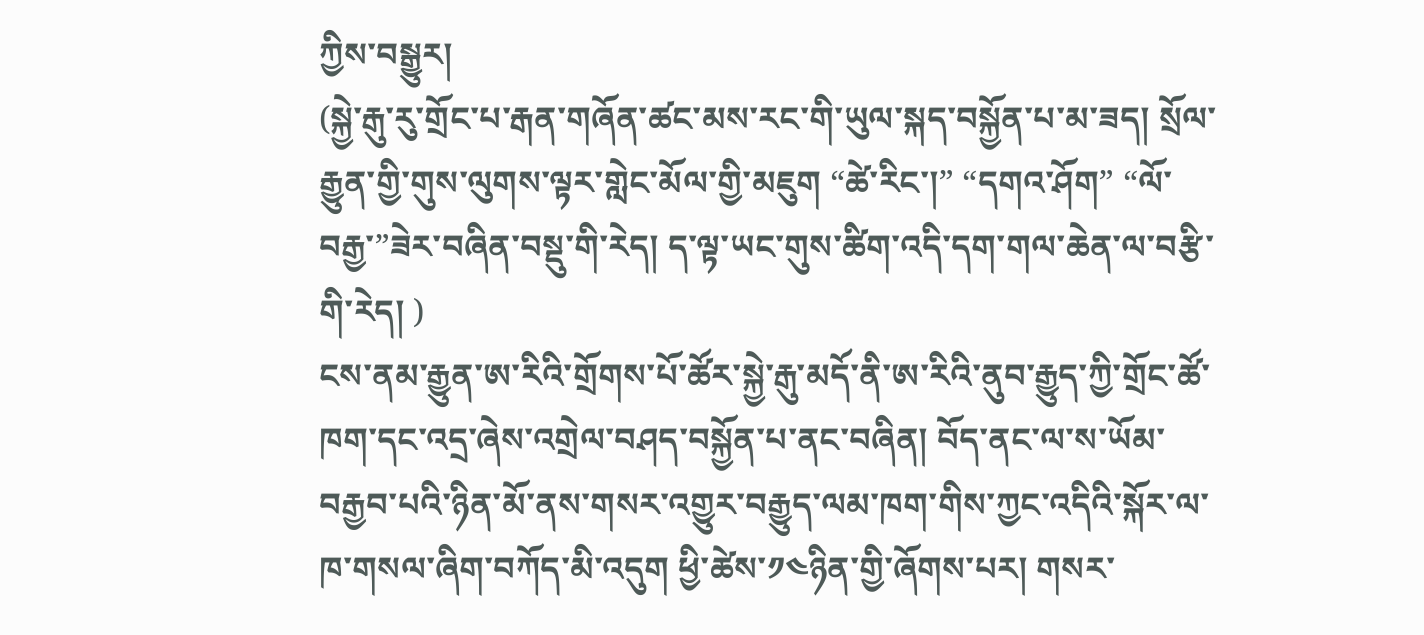ཀྱིས་བསྒྱུར།
(སྐྱེ་རྒུ་རུ་གྲོང་པ་རྒན་གཞོན་ཚང་མས་རང་གི་ཡུལ་སྐད་བསྐྱོན་པ་མ་ཟད། སྲོལ་རྒྱུན་གྱི་གུས་ལུགས་ལྟར་གླེང་མོལ་གྱི་མཇུག “ཚེ་རིང་།” “དགའ་ཤོག” “ལོ་བརྒྱ་”ཟེར་བཞིན་བསྡུ་གི་རེད། ད་ལྟ་ཡང་གུས་ཚིག་འདི་དག་གལ་ཆེན་ལ་བརྩི་གི་རེད། )
ངས་ནམ་རྒྱུན་ཨ་རིའི་གྲོགས་པོ་ཚོར་སྐྱེ་རྒུ་མདོ་ནི་ཨ་རིའི་ནུབ་རྒྱུད་ཀྱི་གྲོང་ཚོ་ཁག་དང་འདྲ་ཞེས་འགྲེལ་བཤད་བསྐྱོན་པ་ནང་བཞིན། བོད་ནང་ལ་ས་ཡོམ་བརྒྱབ་པའི་ཉིན་མོ་ནས་གསར་འགྱུར་བརྒྱུད་ལམ་ཁག་གིས་ཀྱང་འདིའི་སྐོར་ལ་ཁ་གསལ་ཞིག་བཀོད་མི་འདུག ཕྱི་ཚེས་༡༤ཉིན་གྱི་ཞོགས་པར། གསར་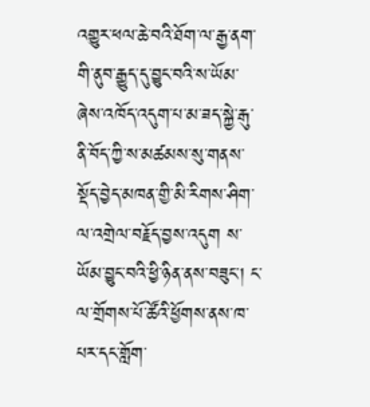འགྱུར་ཕལ་ཆེ་བའི་ཐོག་ལ་རྒྱ་ནག་གི་ནུབ་རྒྱུད་དུ་བྱུང་བའི་ས་ཡོམ་ཞེས་འཁོད་འདུག་པ་མ་ཟད་སྐྱེ་རྒུ་ནི་བོད་ཀྱི་ས་མཚམས་སུ་གནས་སྡོད་བྱེད་མཁན་གྱི་མི་རིགས་ཤིག་ལ་འགྲེལ་བརྗོད་བྱས་འདུག ས་ཡོམ་བྱུང་བའི་ཕྱི་ཉིན་ནས་བཟུང་། ང་ལ་གྲོགས་པོ་ཚོའི་ཕྱོགས་ནས་ཁ་པར་དང་གློག་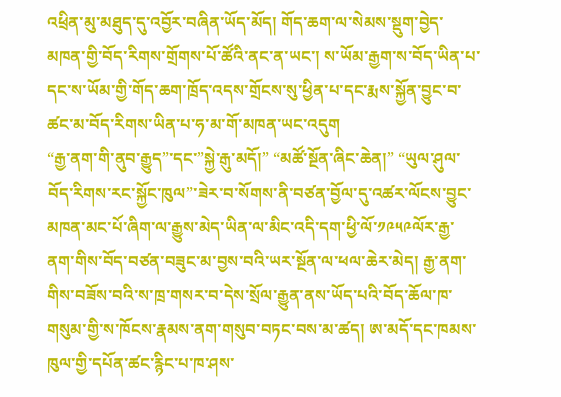འཕྲིན་མུ་མཐུད་དུ་འབྱོར་བཞིན་ཡོད་མོད། གོད་ཆག་ལ་སེམས་སྡུག་བྱེད་མཁན་གྱི་བོད་རིགས་གྲོགས་པོ་ཚོའི་ནང་ན་ཡང་། ས་ཡོམ་རྒྱག་ས་བོད་ཡིན་པ་དང་ས་ཡོམ་གྱི་གོད་ཆག་ཁྲོད་འདས་གྲོངས་སུ་ཕྱིན་པ་དང་རྨས་སྐྱོན་བྱུང་བ་ཚང་མ་བོད་རིགས་ཡིན་པ་ཧ་མ་གོ་མཁན་ཡང་འདུག
“རྒྱ་ནག་གི་ནུབ་རྒྱུད”་དང་”སྐྱེ་རྒུ་མདོ།” “མཚོ་སྔོན་ཞིང་ཆེན།” “ཡུལ་ཤུལ་བོད་རིགས་རང་སྐྱོང་ཁུལ”་ཟེར་བ་སོགས་ནི་བཙན་བྱོལ་དུ་འཚར་ལོངས་བྱུང་མཁན་མང་པོ་ཞིག་ལ་རྒྱུས་མེད་ཡིན་ལ་མིང་འདི་དག་ཕྱི་ལོ་༡༩༥༩ལོར་རྒྱ་ནག་གིས་བོད་བཙན་བཟུང་མ་བྱས་བའི་ཡར་སྔོན་ལ་ཕལ་ཆེར་མེད། རྒྱ་ནག་གིས་བཟོས་བའི་ས་ཁྲ་གསར་བ་དེས་སྲོལ་རྒྱུན་ནས་ཡོད་པའི་བོད་ཆོལ་ཁ་གསུམ་གྱི་ས་ཁོངས་རྣམས་ནག་གསུབ་བཏང་བས་མ་ཚད། ཨ་མདོ་དང་ཁམས་ཁུལ་གྱི་དཔོན་ཚང་རྙིང་པ་ཁ་ཤས་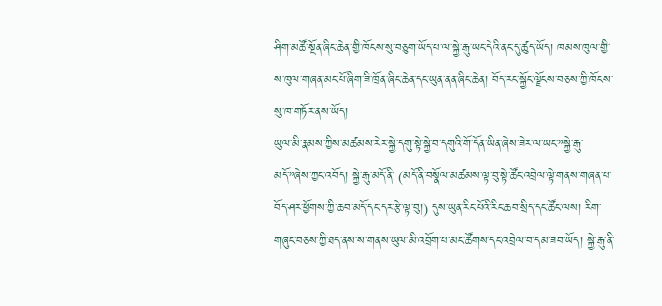ཤིག་མཚོ་སྔོན་ཞིང་ཆེན་གྱི་ཁོངས་སུ་བཅུག་ཡོད་པ་ལ་སྐྱེ་རྒུ་ཡང་དེའི་ནང་དུ་ཚུད་ཡོད། ཁམས་ཁུལ་གྱི་ས་ཁུལ་གཞན་མང་པོ་ཞིག་ཟི་ཁྲོན་ཞིང་ཆེན་དང་ཡུན་ནན་ཞིང་ཆེན། བོད་རང་སྐྱོང་ལྗོངས་བཅས་ཀྱི་ཁོངས་སུ་ཁ་གཏོར་ནས་ཡོད།
ཡུལ་མི་རྣམས་ཀྱིས་མཚམས་རེར་སྐྱེ་དགུ་སྟེ་སྐྱེ་བ་དགུའི་གོ་དོན་ཡིན་ཞེས་ཟེར་ལ་ཡང་”སྐྱེ་རྒུ་མདོ་”ཞེས་ཀྱང་འབོད། སྐྱེ་རྒུ་མདོ་ནི་ (མདོ་ནི་བསྣོལ་མཚམས་ལྟ་བུ་སྟེ་ཚོང་འབྲེལ་ལྟེ་གནས་གཞན་པ་བོད་ཤར་ཕྱོགས་ཀྱི་ཆབ་མདོ་དང་དར་རྩེ་ལྟ་བུ།) དུས་ཡུན་རིང་པོའི་རིང་ཆབ་སྲིད་དང་ཚོང་ལས། རིག་གཞུང་བཅས་ཀྱི་ཐད་ནས་ས་གནས་ཡུལ་མི་འབྲོག་པ་མང་ཚོགས་དང་འབྲེལ་བ་དམ་ཟབ་ཡོད། སྐྱེ་རྒུ་ནི་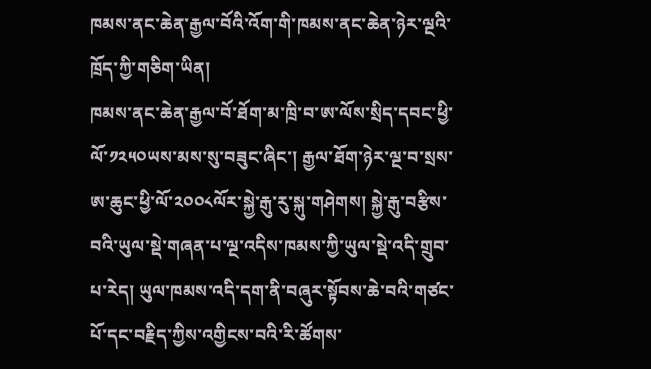ཁམས་ནང་ཆེན་རྒྱལ་བོའི་འོག་གི་ཁམས་ནང་ཆེན་ཉེར་ལྔའི་ཁྲོད་ཀྱི་གཅིག་ཡིན།
ཁམས་ནང་ཆེན་རྒྱལ་བོ་ཐོག་མ་ཁྲི་བ་ཨ་ལོས་སྲིད་དབང་ཕྱི་ལོ་༡༢༥༠ཡས་མས་སུ་བཟུང་ཞིང་། རྒྱལ་ཐོག་ཉེར་ལྔ་བ་སྲས་ཨ་ཆུང་ཕྱི་ལོ་༢༠༠༨ལོར་སྐྱེ་རྒུ་རུ་སྐུ་གཤེགས། སྐྱེ་རྒུ་བརྩིས་བའི་ཡུལ་སྡེ་གཞན་པ་ལྔ་འདིས་ཁམས་ཀྱི་ཡུལ་སྡེ་འདི་གྲུབ་པ་རེད། ཡུལ་ཁམས་འདི་དག་ནི་བཞུར་སྟོབས་ཆེ་བའི་གཙང་པོ་དང་བརྗིད་ཀྱིས་འགྱིངས་བའི་རི་ཚོགས་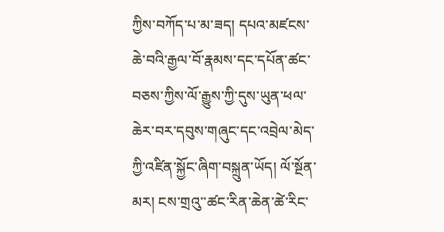ཀྱིས་བཀོད་པ་མ་ཟད། དཔའ་མཛངས་ཆེ་བའི་རྒྱལ་བོ་རྣམས་དང་དཔོན་ཚང་བཅས་ཀྱིས་ལོ་རྒྱུས་ཀྱི་དུས་ཡུན་ཕལ་ཆེར་བར་དབུས་གཞུང་དང་འབྲེལ་མེད་ཀྱི་འཛིན་སྐྱོང་ཞིག་བསྐྲུན་ཡོད། ལོ་སྔོན་མར། ངས་གྲའུ་་ཚང་རིན་ཆེན་ཚེ་རིང་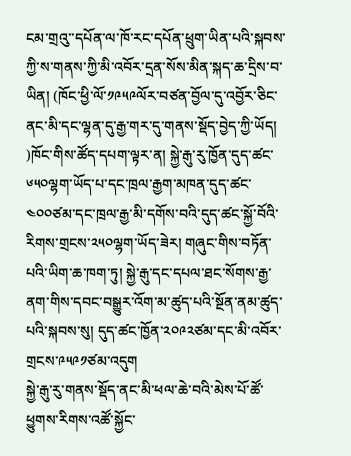ངམ་གྲའུ་་དཔོན་ལ་ཁོ་རང་དཔོན་ཕྲུག་ཡིན་པའི་སྐབས་ཀྱི་ས་གནས་ཀྱི་མི་འབོར་དྲན་སོས་མིན་སྐད་ཆ་དྲིས་བ་ཡིན། (ཁོང་ཕྱི་ལོ་༡༩༥༩ལོར་བཙན་བྱོལ་དུ་འབྱོར་ཅིང་ནང་མི་དང་ལྷན་དུ་རྒྱ་གར་དུ་གནས་སྡོད་བྱེད་ཀྱི་ཡོད། )ཁོང་གིས་ཚོད་དཔག་ལྟར་ན། སྐྱེ་རྒུ་རུ་ཁྱོན་དུད་ཚང་༦༥༠ལྷག་ཡོད་པ་དང་ཁྲལ་རྒྱག་མཁན་དུད་ཚང་༤༠༠ཙམ་དང་ཁྲལ་རྒྱ་མི་དགོས་བའི་དུད་ཚང་སྐྱོ་བོའི་རིགས་གྲངས་༢༥༠ལྷག་ཡོད་ཟེར། གཞུང་གིས་བཏོན་པའི་ཡིག་ཆ་ཁག་ཏུ། སྐྱེ་རྒུ་དང་དཔལ་ཐང་སོགས་རྒྱ་ནག་གིས་དབང་བསྒྱུར་འོག་མ་ཚུད་པའི་སྔོན་ནམ་ཚུད་པའི་སྐབས་སུ། དུད་ཚང་ཁྱོན་༢༠༩༢ཙམ་དང་མི་འབོར་གྲངས་༩༥༩༡ཙམ་འདུག
སྐྱེ་རྒུ་རུ་གནས་སྡོད་ནང་མི་ཕལ་ཆེ་བའི་མེས་པོ་ཚོ་ཕྱུགས་རིགས་འཚོ་སྐྱོང་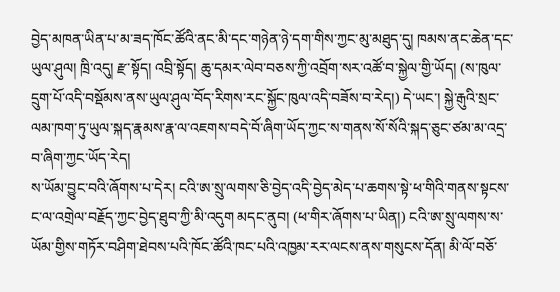བྱེད་མཁན་ཡིན་པ་མ་ཟད་ཁོང་ཚོའི་ནང་མི་དང་གཉེན་ཉེ་དག་གིས་ཀྱང་མུ་མཐུད་དུ། ཁམས་ནང་ཆེན་དང་ཡུལ་ཤུལ། ཁྲི་འདུ། རྫ་སྟོད། འབྲི་སྟོད། ཆུ་དམར་ལེབ་བཅས་ཀྱི་འབྲོག་སར་འཚོ་བ་སྐྱེལ་གྱི་ཡོད། (ས་ཁུལ་དྲུག་པོ་འདི་བསྡོམས་ནས་ཡུལ་ཤུལ་བོད་རིགས་རང་སྐྱོང་ཁུལ་འདི་བཟོས་བ་རེད།) དེ་ཡང་། སྐྱེ་རྒུའི་སྲང་ལམ་ཁག་ཏུ་ཡུལ་སྐད་རྣམས་རྣ་ལ་འཇགས་བདེ་བོ་ཞིག་ཡོད་ཀྱང་ས་གནས་སོ་སོའི་སྐད་ཅུང་ཙམ་མ་འདྲ་བ་ཞིག་ཀྱང་ཡོད་རེད།
ས་ཡོམ་བྱུང་བའི་ཞོགས་པ་དེར། ངའི་ཨ་སྲུ་ལགས་ཅི་བྱེད་འདི་བྱེད་མེད་པ་ཆགས་སྟེ་ཕ་གིའི་གནས་སྟངས་ང་ལ་འགྲེལ་བརྗོད་ཀྱང་བྱེད་ཐུབ་ཀྱི་མི་འདུག མདང་ནུབ། (ཕ་གིར་ཞོགས་པ་ཡིན།) ངའི་ཨ་སྲུ་ལགས་ས་ཡོམ་གྱིས་གཏོར་བཤིག་ཐེབས་པའི་ཁོང་ཚོའི་ཁང་པའི་འཁྱམ་རར་ལངས་ནས་གསུངས་དོན། མི་ལོ་བཅོ་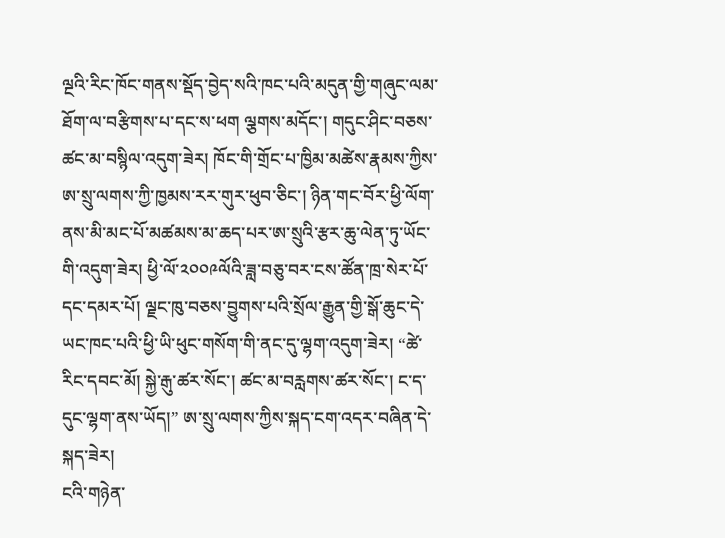ལྔའི་རིང་ཁོང་གནས་སྡོད་བྱེད་སའི་ཁང་པའི་མདུན་གྱི་གཞུང་ལམ་ཐོག་ལ་བརྩིགས་པ་དང་ས་ཕག ལྕགས་མདོང་། གདུང་ཤིང་བཅས་ཚང་མ་བསྙིལ་འདུག་ཟེར། ཁོང་གི་གྲོང་པ་ཁྱིམ་མཚེས་རྣམས་ཀྱིས་ཨ་སྲུ་ལགས་ཀྱི་ཁྱམས་རར་གུར་ཕུབ་ཅིང་། ཉིན་གང་བོར་ཕྱི་ལོག་ནས་མི་མང་པོ་མཚམས་མ་ཆད་པར་ཨ་སྲུའི་རྩར་ཆུ་ལེན་ཏུ་ཡོང་གི་འདུག་ཟེར། ཕྱི་ལོ་༢༠༠༩ལོའི་ཟླ་བཅུ་བར་ངས་ཚོན་ཁྲ་སེར་པོ་དང་དམར་པོ། ལྗང་ཁུ་བཅས་བྱུགས་པའི་སྲོལ་རྒྱུན་གྱི་སྒོ་ཆུང་དེ་ཡང་ཁང་པའི་ཕྱི་ཡི་ཕུང་གསོག་གི་ནང་དུ་ལྷག་འདུག་ཟེར། “ཚེ་རིང་དབང་མོ། སྐྱེ་རྒུ་ཚར་སོང་། ཚང་མ་བརླགས་ཚར་སོང་། ང་ད་དུང་ལྷག་ནས་ཡོད།” ཨ་སྲུ་ལགས་ཀྱིས་སྐད་ངག་འདར་བཞིན་དེ་སྐད་ཟེར།
ངའི་གཉེན་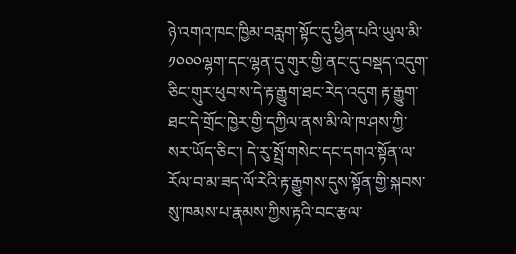ཉེ་འགའ་ཁང་ཁྱིམ་བརླག་སྟོང་དུ་ཕྱིན་པའི་ཡུལ་མི་༡༠༠༠ལྷག་དང་ལྷན་དུ་གུར་གྱི་ནང་དུ་བསྡད་འདུག་ཅིང་གུར་ཕུབ་ས་དེ་རྟ་རྒྱུག་ཐང་རེད་འདུག རྟ་རྒྱུག་ཐང་དེ་གྲོང་ཁྱེར་གྱི་དཀྱིལ་ནས་མི་ལེ་ཁ་ཤས་ཀྱི་སར་ཡོད་ཅིང་། དེ་རུ་སྤྲོ་གསེང་དང་དགའ་སྟོན་ལ་རོལ་བ་མ་ཟད་ལོ་རེའི་རྟ་རྒྱུགས་དུས་སྟོན་གྱི་སྐབས་སུ་ཁམས་པ་རྣམས་ཀྱིས་རྟའི་བང་རྩལ་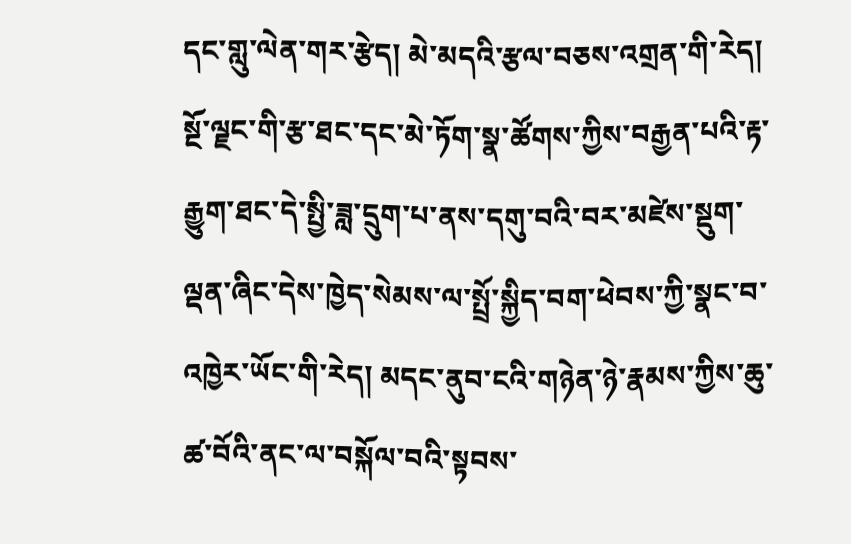དང་གླུ་ལེན་གར་རྩེད། མེ་མདའི་རྩལ་བཅས་འགྲན་གི་རེད། སྔོ་ལྗང་གི་རྩ་ཐང་དང་མེ་ཏོག་སྣ་ཚོགས་ཀྱིས་བརྒྱན་པའི་རྟ་རྒྱུག་ཐང་དེ་སྤྱི་ཟླ་དྲུག་པ་ནས་དགུ་བའི་བར་མཛེས་སྡུག་ལྡན་ཞིང་དེས་ཁྱེད་སེམས་ལ་སྤྲོ་སྐྱིད་བག་ཕེབས་ཀྱི་སྣང་བ་འཁྱེར་ཡོང་གི་རེད། མདང་ནུབ་ངའི་གཉེན་ཉེ་རྣམས་ཀྱིས་ཆུ་ཚ་བོའི་ནང་ལ་བསྐོལ་བའི་སྟབས་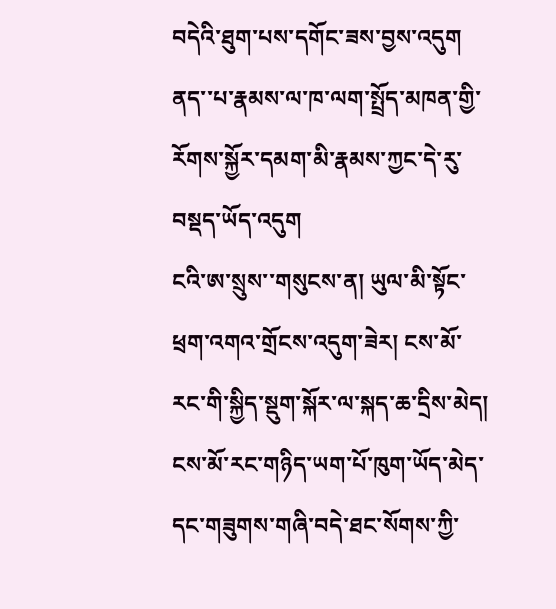བདེའི་ཐུག་པས་དགོང་ཟས་བྱས་འདུག ནད་་པ་རྣམས་ལ་ཁ་ལག་སྤྲོད་མཁན་གྱི་རོགས་སྐྱོར་དམག་མི་རྣམས་ཀྱང་དེ་རུ་བསྡད་ཡོད་འདུག
ངའི་ཨ་སྲུས་་གསུངས་ན། ཡུལ་མི་སྟོང་ཕྲག་འགའ་གྲོངས་འདུག་ཟེར། ངས་མོ་རང་གི་སྐྱིད་སྡུག་སྐོར་ལ་སྐད་ཆ་དྲིས་མེད། ངས་མོ་རང་གཉིད་ཡག་པོ་ཁུག་ཡོད་མེད་དང་གཟུགས་གཞི་བདེ་ཐང་སོགས་ཀྱི་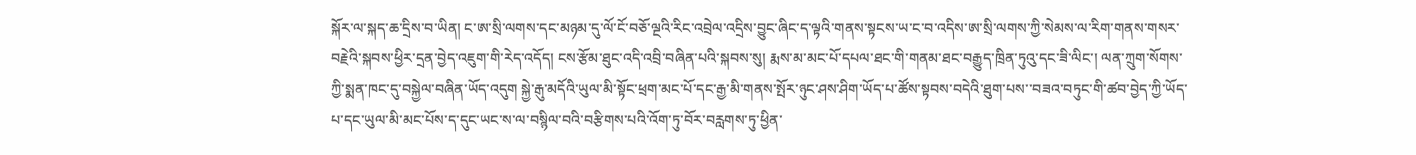སྐོར་ལ་སྐད་ཆ་དྲིས་བ་ཡིན། ང་ཨ་སྲི་ལགས་དང་མཉམ་དུ་ལོ་ངོ་བཅོ་ལྔའི་རིང་འབྲེལ་འདྲིས་བྱུང་ཞིང་ད་ལྟའི་གནས་སྟངས་ཡ་ང་བ་འདིས་ཨ་སྲི་ལགས་ཀྱི་སེམས་ལ་རིག་གནས་གསར་བརྗེའི་སྐབས་ཕྱིར་དྲན་བྱེད་འཇུག་གི་རེད་འདོད། ངས་རྩོམ་ཐུང་འདི་འབྲི་བཞིན་པའི་སྐབས་སུ། རྨས་མ་མང་པོ་དཔལ་ཐང་གི་གནམ་ཐང་བརྒྱུད་ཁྲིན་ཏུའུ་དང་ཟི་ལིང་། ལན་ཀྲུག་སོགས་ཀྱི་སྨན་ཁང་དུ་བསྐྱེལ་བཞིན་ཡོད་འདུག སྐྱེ་རྒུ་མདོའི་ཡུལ་མི་སྟོང་ཕྲག་མང་པོ་དང་རྒྱ་མི་གནས་སྤོར་ཉུང་ཤས་ཤིག་ཡོད་པ་ཚོས་སྟབས་བདེའི་ཐུག་པས་་བཟའ་བཏུང་གི་ཚབ་བྱེད་ཀྱི་ཡོད་པ་དང་ཡུལ་མི་མང་པོས་ད་དུང་ཡང་ས་ལ་བསྙིལ་བའི་བརྩིགས་པའི་འོག་ཏུ་བོར་བརླགས་ཏུ་ཕྱིན་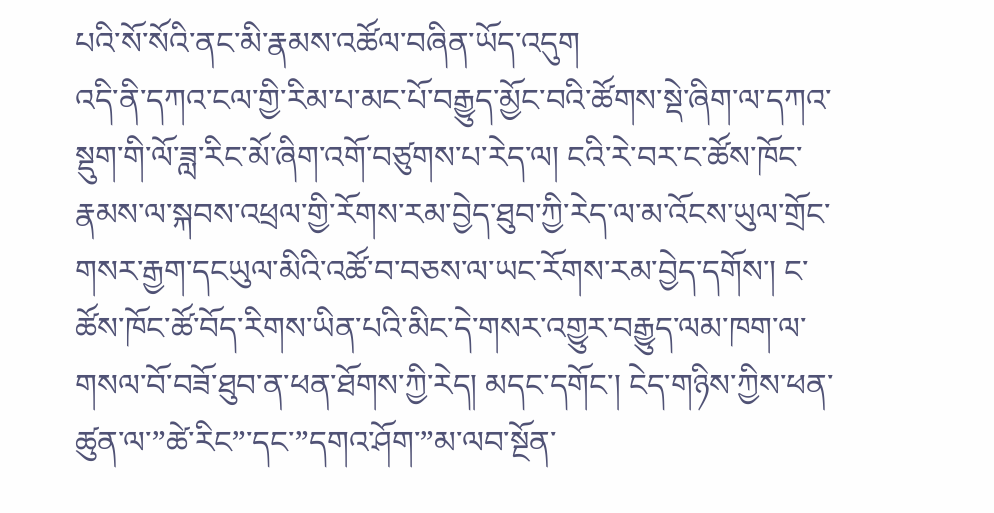པའི་སོ་སོའི་ནང་མི་རྣམས་འཚོལ་བཞིན་ཡོད་འདུག
འདི་ནི་དཀའ་ངལ་གྱི་རིམ་པ་མང་པོ་བརྒྱུད་མྱོང་བའི་ཚོགས་སྡེ་ཞིག་ལ་དཀའ་སྡུག་གི་ལོ་ཟླ་རིང་མོ་ཞིག་འགོ་བཙུགས་པ་རེད་ལ། ངའི་རེ་བར་ང་ཚོས་ཁོང་རྣམས་ལ་སྐབས་འཕྲལ་གྱི་རོགས་རམ་བྱེད་ཐུབ་ཀྱི་རེད་ལ་མ་འོངས་ཡུལ་གྲོང་གསར་རྒྱག་དངཡུལ་མིའི་འཚོ་བ་བཅས་ལ་ཡང་རོགས་རམ་བྱེད་དགོས་། ང་ཚོས་ཁོང་ཚོ་བོད་རིགས་ཡིན་པའི་མིང་དེ་གསར་འགྱུར་བརྒྱུད་ལམ་ཁག་ལ་གསལ་བོ་བཟོ་ཐུབ་ན་ཕན་ཐོགས་ཀྱི་རེད། མདང་དགོང་། ངེད་གཉིས་ཀྱིས་ཕན་ཚུན་ལ་”ཚེ་རིང”་དང་”དགའ་ཤོག་”མ་ལབ་སྔོན་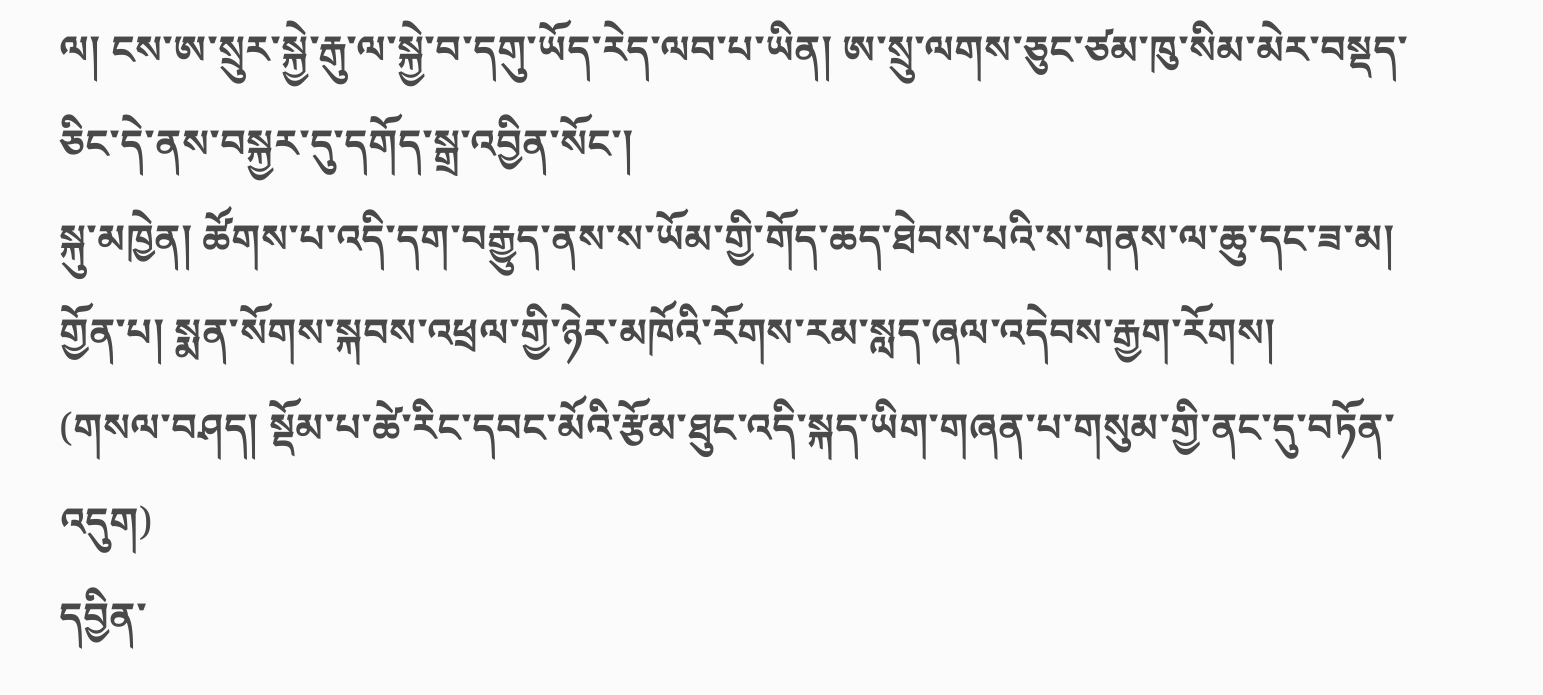ལ། ངས་ཨ་སྲུར་སྐྱེ་རྒུ་ལ་སྐྱེ་བ་དགུ་ཡོད་རེད་ལབ་པ་ཡིན། ཨ་སྲུ་ལགས་ཅུང་ཙམ་ཁུ་སིམ་མེར་བསྡད་ཅིང་དེ་ནས་བསྐྱར་དུ་དགོད་སྒྲ་འབྱིན་སོང་།
སྐུ་མཁྱེན། ཚོགས་པ་འདི་དག་བརྒྱུད་ནས་ས་ཡོམ་གྱི་གོད་ཆད་ཐེབས་པའི་ས་གནས་ལ་ཆུ་དང་ཟ་མ། གྱོན་པ། སྨན་སོགས་སྐབས་འཕྲལ་གྱི་ཉེར་མཁོའི་རོགས་རམ་སླད་ཞལ་འདེབས་རྒྱག་རོགས།
(གསལ་བཤད། སྡོམ་པ་ཚེ་རིང་དབང་མོའི་རྩོམ་ཐུང་འདི་སྐད་ཡིག་གཞན་པ་གསུམ་གྱི་ནང་དུ་བཏོན་འདུག)
དབྱིན་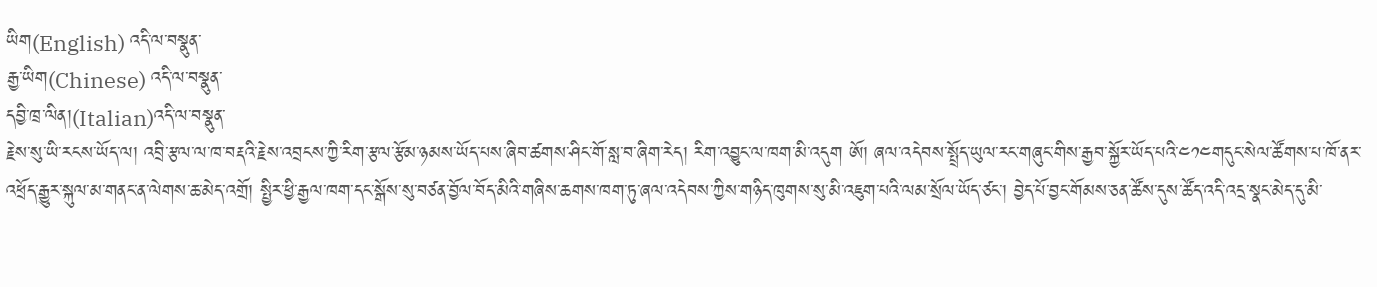ཡིག(English) འདི་ལ་བསྣུན་
རྒྱ་ཡིག(Chinese) འདི་ལ་བསྣུན་
དབྱི་ཁྲ་ལིན།(Italian)འདི་ལ་བསྣུན་
རྗེས་སུ་ཡི་རངས་ཡོད་ལ། འབྲི་རྩལ་ལ་ཁ་བརྡའི་རྗེས་འབྲངས་ཀྱི་རིག་རྩལ་རྩོམ་ཉམས་ཡོད་པས་ཞིབ་ཚགས་ཤིང་གོ་སླ་བ་ཞིག་རེད། རིག་འབྱུང་ལ་ཁག་མི་འདུག ཨོ། ཞལ་འདེབས་སྤྲོད་ཡུལ་རང་གཞུང་གིས་རྒྱབ་སྐྱོར་ཡོད་པའི་༤༡༤གདུང་སེལ་ཚོགས་པ་ཁོ་ནར་འཕྲོད་རྒྱུར་སྐུལ་མ་གནང་ན་ལེགས་ཆ་མེད་འགྲོ། སྤྱིར་ཕྱི་རྒྱལ་ཁག་དང་སྒོས་སུ་བཙན་བྱོལ་བོད་མིའི་གཞིས་ཆགས་ཁག་ཏུ་ཞལ་འདེབས་ཀྱིས་གཉིད་ཁུགས་སུ་མི་འཇུག་པའི་ལམ་སྲོལ་ཡོད་ཙང་། བྱེད་པོ་བྱང་གོམས་ཅན་ཚོས་དུས་ཚོད་འདི་འདྲ་སྣང་མེད་དུ་མི་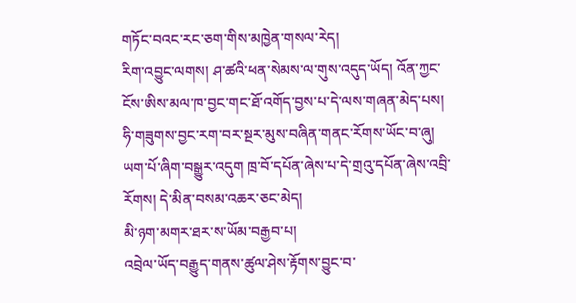གཏོང་བའང་རང་ཅག་གིས་མཁྱེན་གསལ་རེད།
རིག་འབྱུང་ལགས། ཤ་ཚའི་ཕན་སེམས་ལ་གུས་འདུད་ཡོད། འོན་ཀྱང་ངོས་ཨིས་མལ་ཁ་བྱང་གང་ཐོ་འགོད་བྱས་པ་དེ་ལས་གཞན་མེད་པས། ཧི་གཟུགས་བྱང་རག་བར་སྔར་མུས་བཞིན་གནང་རོགས་ཡོང་བ་ཞུ།
ཡག་པོ་ཞིག་བསྒྱུར་འདུག ཁྲ་བོ་དཔོན་ཞེས་པ་དེ་གྲའུ་དཔོན་ཞེས་འབྲི་རོགས། དེ་མིན་བསམ་འཆར་ཅང་མེད།
མི་ཉག་མགར་ཐར་ས་ཡོམ་བརྒྱབ་པ།
འབྲེལ་ཡོད་བརྒྱུད་གནས་ཚུལ་ཤེས་རྟོགས་བྱུང་བ་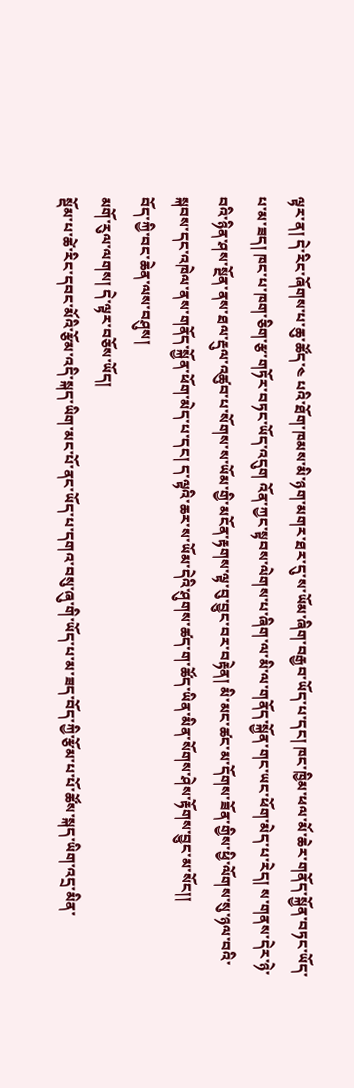ལྟར་ན། དེ་རིང་ཞོགས་པ་ཆུ་ཚོད་༤ པའི་ཐོག་ཁམས་མི་ཉག་མགར་ཐར་དུ་ས་ཡོམ་ཞིག་བརྒྱབ་ཡོད་པ་དང། ཁང་ཁྱིམ་ཕལ་མོ་ཆེར་གནོད་སྐྱོན་བཏང་ཡོད་པ་མ་ཟད། ཁང་པ་ཁག་ཅིག་རྩ་གཏོར་བཏང་ཡོད་འདུག འོན་ཀྱང་སྟབས་ལེགས་པ་ཞིག་ལ་མི་ལ་གནོད་སྐྱོན་གང་ཡང་ཕོག་མེད་པ་རེད། ས་གནས་དེར་ཉེ་བའི་ཉིན་ཤས་སྔོན་ནས་ཐལ་རྡུལ་འཚུབ་པ་སོགས་ས་ཡོམ་གྱི་མངོན་རྟགས་ལྟ་བུ་བྱུང་བར་བརྟེན། མི་མང་ཚང་མ་དོགས་ཟོན་གྱིས་ཕྱི་ལོགས་སུ་ཉལ་བའི་སྐབས་དང་འཁེལ་ནས་གནོད་སྐྱོན་ཕོག་མེད་པ་དང། ད་ལྟའི་ཆར་ས་ཡོམ་དེའི་ཤུགས་ཚད་ག་ཚོད་ཡིན་མིན་སོགས་ཤེས་རྟོགས་བྱུང་མ་སོང།།
བོད་ཀྱི་བང་ཆེན་ལས་བཤུས།
མགོ་རུལ་ལགས། དེ་ལྟར་བཅོས་ཡོད།
སྡོམ་པ་ཚེ་རིང་དབང་མོའི་རྩོམ་འདི་སྐད་ཡིག་མང་པོ་ནང་ཡོད་པ་དགའ་བསུ་ཞུ་གི་ཡོད་པ་མ་ཟད་བོད་ཀྱི་རྩོམ་པ་པོ་ཚོས་སྐད་ཡིག་འདྲ་མིན་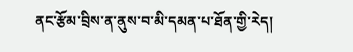ནང་རྩོམ་བྲིས་ན་ནུས་བ་མི་དམན་པ་ཐོན་གྱི་རེད།